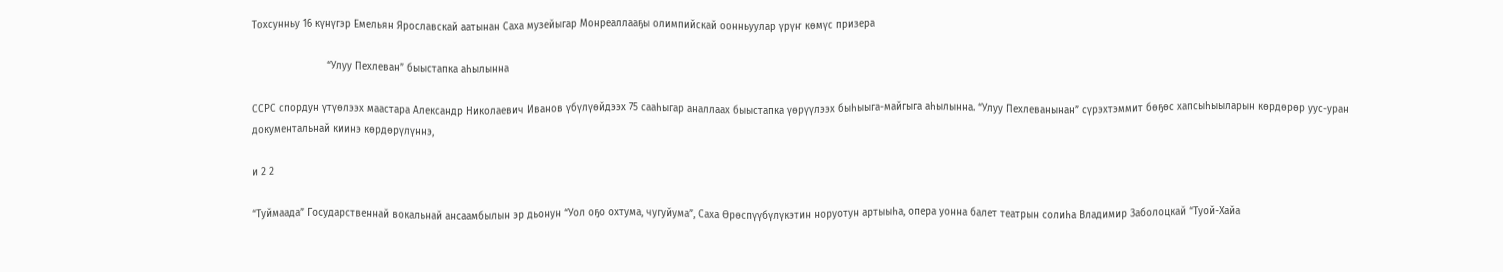Тохсунньу 16 күнүгэр Емельян Ярославскай аатынан Саха музейыгар Монреаллааҕы олимпийскай оонньуулар үрүҥ көмүс призера

                         “Улуу Пехлеван” быыстапка аһылынна

ССРС спордун үтүөлээх маастара Александр Николаевич Иванов үбүлүөйдээх 75 сааһыгар аналлаах быыстапка үөрүүлээх быһыыга-майгыга аһылынна. “Улуу Пехлеванынан” сүрэхтэммит бөҕөс хапсыһыыларын көрдөрөр уус-уран документальнай киинэ көрдөрүлүннэ,

и 2 2

“Туймаада” Государственнай вокальнай ансаамбылын эр дьонун “Уол оҕо охтума, чугуйума”, Саха Өрөспүүбүлүкэтин норуотун артыыһа, опера уонна балет театрын солиһа Владимир Заболоцкай “Туой-Хайа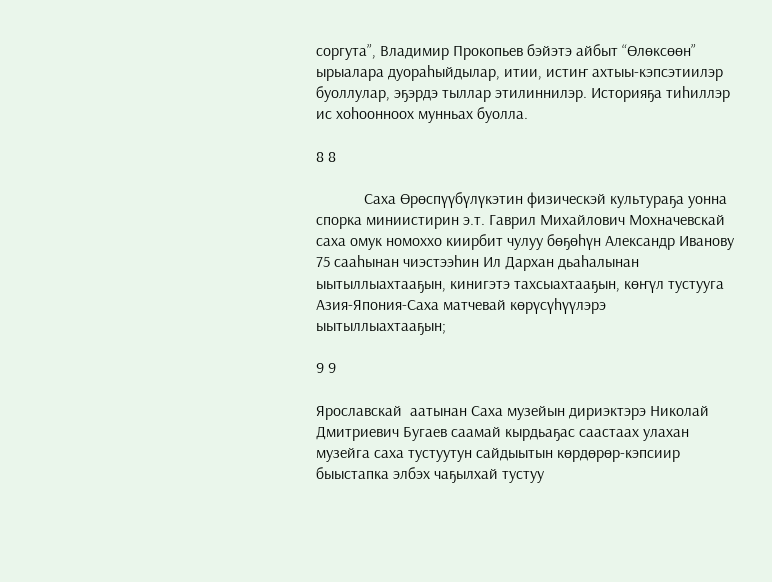соргута”, Владимир Прокопьев бэйэтэ айбыт “Өлөксөөн” ырыалара дуораһыйдылар, итии, истиҥ ахтыы-кэпсэтиилэр буоллулар, эҕэрдэ тыллар этилиннилэр. Историяҕа тиһиллэр ис хоһоонноох мунньах буолла.

8 8

            Саха Өрөспүүбүлүкэтин физическэй культураҕа уонна спорка миниистирин э.т. Гаврил Михайлович Мохначевскай саха омук номоххо киирбит чулуу бөҕөһүн Александр Иванову 75 сааһынан чиэстээһин Ил Дархан дьаһалынан ыытыллыахтааҕын, кинигэтэ тахсыахтааҕын, көҥүл тустууга Азия-Япония-Саха матчевай көрүсүһүүлэрэ ыытыллыахтааҕын;

9 9

Ярославскай  аатынан Саха музейын дириэктэрэ Николай Дмитриевич Бугаев саамай кырдьаҕас саастаах улахан музейга саха тустуутун сайдыытын көрдөрөр-кэпсиир быыстапка элбэх чаҕылхай тустуу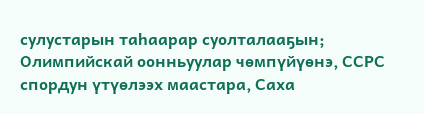сулустарын таһаарар суолталааҕын; Олимпийскай оонньуулар чөмпүйүөнэ, ССРС спордун үтүөлээх маастара, Саха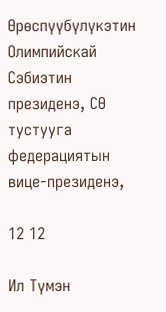Өрөспүүбүлүкэтин Олимпийскай Сэбиэтин президенэ, СӨ тустууга федерациятын вице-президенэ,

12 12

Ил Түмэн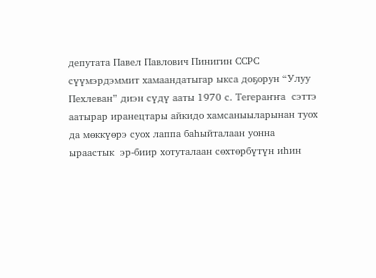депутата Павел Павлович Пинигин ССРС сүүмэрдэммит хамаандатыгар ыкса доҕорун “Улуу Пехлеван” диэн сүдү ааты 1970 с. Тегераҥҥа  сэттэ аатырар иранецтары айкидо хамсаныыларынан туох да мөккүөрэ суох лаппа баһыйталаан уонна ыраастык  эр-биир хотуталаан сөхтөрбүтүн иһин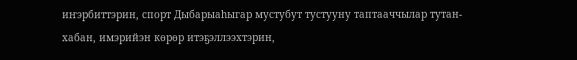иҥэрбиттэрин, спорт Дыбарыаһыгар мустубут тустууну таптааччылар тутан-хабан, имэрийэн көрөр итэҕэллээхтэрин,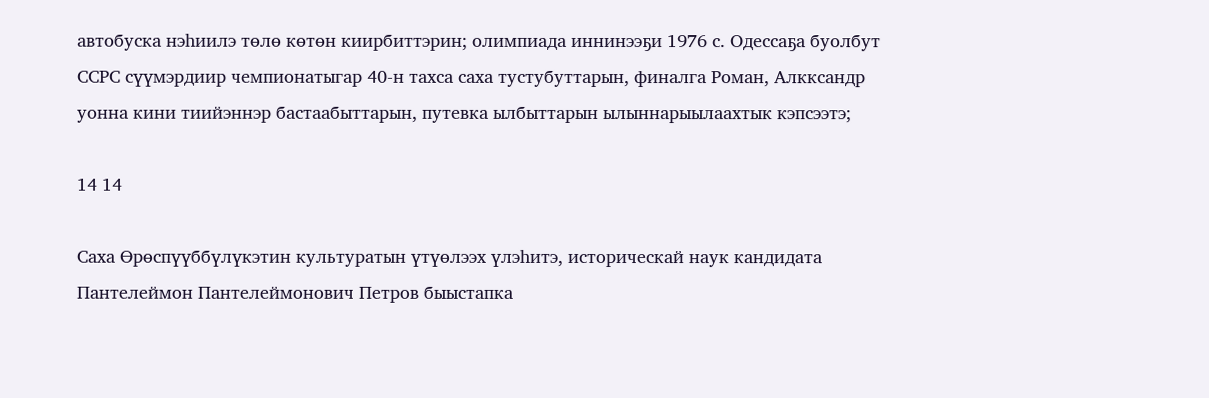автобуска нэһиилэ төлө көтөн киирбиттэрин; олимпиада иннинээҕи 1976 с. Одессаҕа буолбут ССРС сүүмэрдиир чемпионатыгар 40-н тахса саха тустубуттарын, финалга Роман, Алкксандр уонна кини тиийэннэр бастаабыттарын, путевка ылбыттарын ылыннарыылаахтык кэпсээтэ;

14 14

Саха Өрөспүүббүлүкэтин культуратын үтүөлээх үлэһитэ, историческай наук кандидата Пантелеймон Пантелеймонович Петров быыстапка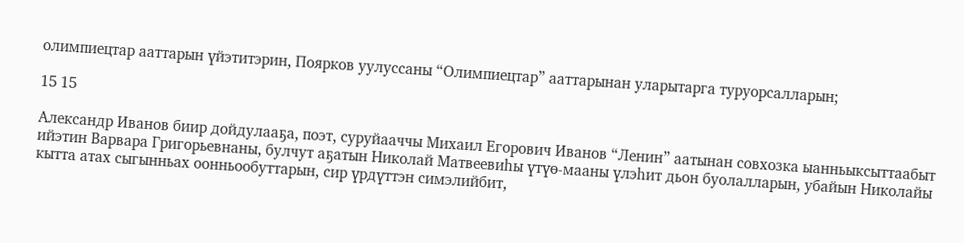олимпиецтар ааттарын үйэтитэрин, Поярков уулуссаны “Олимпиецтар” ааттарынан уларытарга туруорсалларын;

15 15

Александр Иванов биир дойдулааҕа, поэт, суруйааччы Михаил Егорович Иванов “Ленин” аатынан совхозка ыанньыксыттаабыт ийэтин Варвара Григорьевнаны, булчут аҕатын Николай Матвеевиһы үтүө-мааны үлэһит дьон буолалларын, убайын Николайы кытта атах сыгынньах оонньообуттарын, сир үрдүттэн симэлийбит,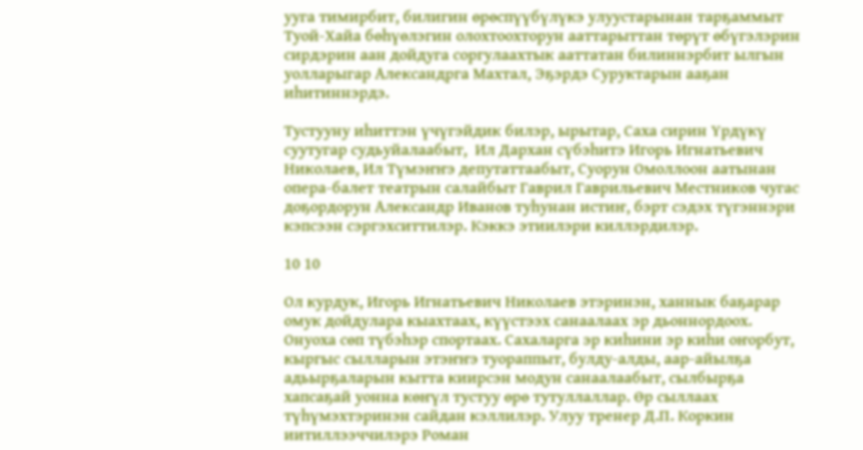ууга тимирбит, билигин өрөспүүбүлүкэ улуустарынан тарҕаммыт Туой-Хайа бөһүөлэгин олохтоохторун ааттарыттан төрүт өбүгэлэрин сирдэрин аан дойдуга соргулаахтык ааттатан билиннэрбит ылгын уолларыгар Александрга Махтал, Эҕэрдэ Суруктарын ааҕан иһитиннэрдэ.

Тустууну иһиттэн үчүгэйдик билэр, ырытар, Саха сирин Үрдүкү суутугар судьуйалаабыт,  Ил Дархан сүбэһитэ Игорь Игнатьевич Николаев, Ил Түмэҥҥэ депутаттаабыт, Суорун Омоллоон аатынан  опера-балет театрын салайбыт Гаврил Гаврильевич Местников чугас доҕордорун Александр Иванов туһунан истиҥ, бэрт сэдэх түгэннэри кэпсээн сэргэхситтилэр. Кэккэ этиилэри киллэрдилэр.

10 10

Ол курдук, Игорь Игнатьевич Николаев этэринэн, ханнык баҕарар омук дойдулара кыахтаах, күүстээх санаалаах эр дьоннордоох. Онуоха сөп түбэһэр спортаах. Сахаларга эр киһини эр киһи оҥорбут, кыргыс сылларын этэҥҥэ туораппыт, булду-алды, аар-айылҕа адьырҕаларын кытта киирсэн модун санаалаабыт, сылбырҕа хапсаҕай уонна көҥүл тустуу өрө тутуллаллар. Өр сыллаах түһүмэхтэринэн сайдан кэллилэр. Улуу тренер Д.П. Коркин иитиллээччилэрэ Роман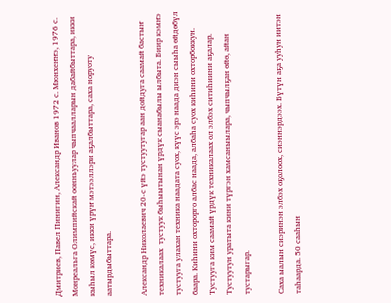Дмитриев, Павел Пинигин, Александр Иванов 1972 с. Мюнхеҥҥэ, 1976 с. Монреальга Олимпийскай оонньуулар чыпчаалларын дабайбыттара, икки кыһыл көмүс, икки үрүҥ мэтээллэри аҕалбыттара, саха норуоту аатырдыбыттара.

Александр Николаевич 20-с үйэ тустуутугар аан дойдуга саамай бастыҥ техникалаах  тустуук быһыытынан үрдүк сыанабылы ылбыта. Биир кэмҥэ тустууга улахан техника наадата суох, күүс эрэ наада диэн сыыһа өйдөбүл баара. Киһини охторорго албас наада, албаһа суох киһини охторбоккун. Тустууга ким саамай үрдүк техникалаах ол элбэх ситиһиини аҕалар. Тустуутун уратыта кини түргэн хамсаныылара, чыпчылҕан өйө, айан тустарыгар.

Саха ыалын сиэринэн элбэх оҕолоох, сиэннэрдээх. Бүтүн аҕа ууһун иитэн таһаарда. 50 сааһын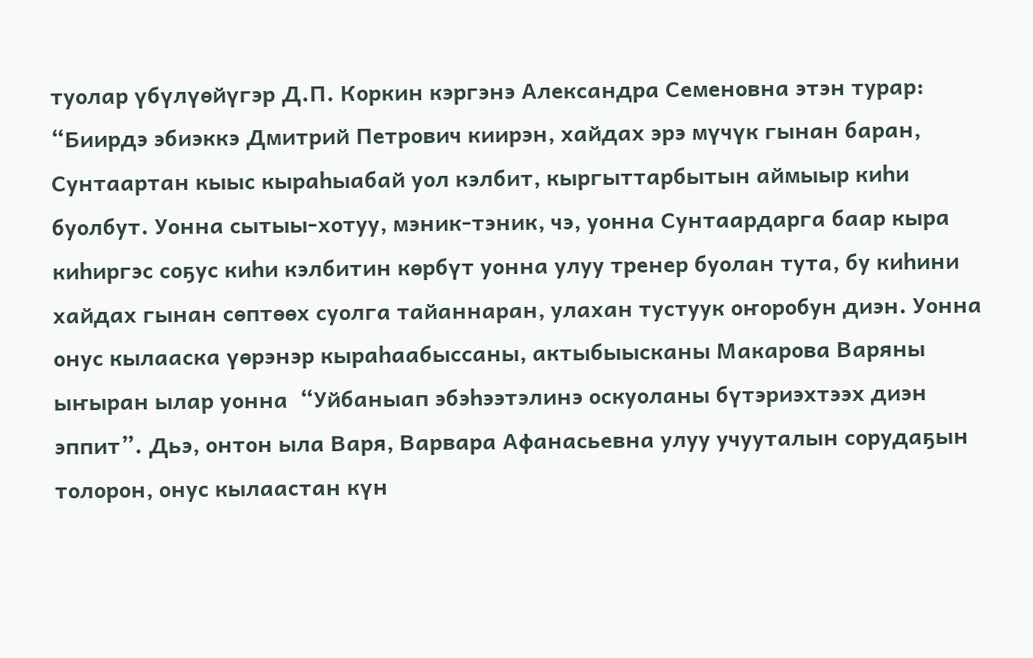туолар үбүлүөйүгэр Д.П. Коркин кэргэнэ Александра Семеновна этэн турар: “Биирдэ эбиэккэ Дмитрий Петрович киирэн, хайдах эрэ мүчүк гынан баран, Сунтаартан кыыс кыраһыабай уол кэлбит, кыргыттарбытын аймыыр киһи буолбут. Уонна сытыы-хотуу, мэник-тэник, чэ, уонна Сунтаардарга баар кыра киһиргэс соҕус киһи кэлбитин көрбүт уонна улуу тренер буолан тута, бу киһини хайдах гынан сөптөөх суолга тайаннаран, улахан тустуук оҥоробун диэн. Уонна онус кылааска үөрэнэр кыраһаабыссаны, актыбыысканы Макарова Варяны ыҥыран ылар уонна  “Уйбаныап эбэһээтэлинэ оскуоланы бүтэриэхтээх диэн эппит”. Дьэ, онтон ыла Варя, Варвара Афанасьевна улуу учууталын сорудаҕын толорон, онус кылаастан күн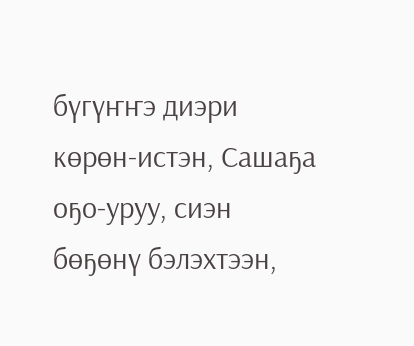бүгүҥҥэ диэри көрөн-истэн, Сашаҕа оҕо-уруу, сиэн бөҕөнү бэлэхтээн,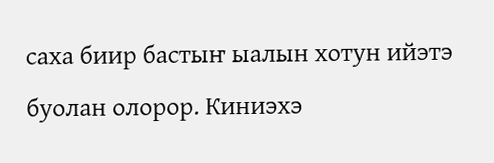саха биир бастыҥ ыалын хотун ийэтэ буолан олорор. Киниэхэ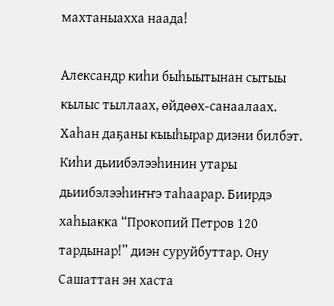махтаныахха наада!

Александр киһи быһыытынан сытыы кылыс тыллаах, өйдөөх-санаалаах. Хаһан даҕаны кыыһырар диэни билбэт. Киһи дьиибэлээһинин утары дьиибэлээһиҥҥэ таһаарар. Биирдэ хаһыакка “Прокопий Петров 120 тардынар!” диэн суруйбуттар. Ону Сашаттан эн хаста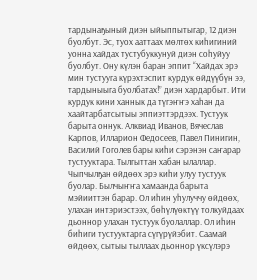тардынаҕыный диэн ыйыппытыгар, 12 диэн буолбут. Эс, туох ааттаах мөлтөх киһигиний уонна хайдах тустубуккунуй диэн соһуйуу буолбут. Ону күлэн баран эппит “Хайдах эрэ мин тустууга күрэхтэспит курдук өйдүүбүн ээ, тардыныыга буолбатах!” диэн хардарбыт. Ити курдук кини ханнык да түгэҥҥэ хаһан да хаайтарбатсытыы эппиэттэрдээх. Тустуук барыта оннук. Алквиад Иванов, Вячеслав Карпов, Илларион Федосеев, Павел Пинигин, Василий Гоголев бары киһи сэрэнэн саҥарар тустууктара. Тылгыттан хабан ылаллар. Чыпчылҕан өйдөөх эрэ киһи улуу тустуук буолар. Былчыҥҥа хамаанда барыта мэйииттэн барар. Ол иһин уһулуччу өйдөөх, улахан интэриэстээх, бөһүлүөктүү толкуйдаах дьоннор улахан тустуук буолаллар. Ол иһин биһиги тустууктарга сүгүрүйэбит. Саамай өйдөөх, сытыы тыллаах дьоннор үксүлэрэ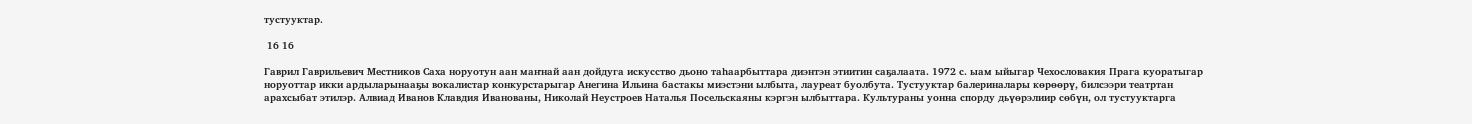тустууктар.

 16 16

Гаврил Гаврильевич Местников Саха норуотун аан маҥнай аан дойдуга искусство дьоно таһаарбыттара диэнтэн этиитин саҕалаата. 1972 с. ыам ыйыгар Чехословакия Прага куоратыгар норуоттар икки ардыларынааҕы вокалистар конкурстарыгар Анегина Ильина бастакы миэстэни ылбыта, лауреат буолбута. Тустууктар балериналары көрөөрү, билсээри театртан арахсыбат этилэр. Алвиад Иванов Клавдия Иванованы, Николай Неустроев Наталья Посельскаяны кэргэн ылбыттара. Культураны уонна спорду дьүөрэлиир сөбүн, ол тустууктарга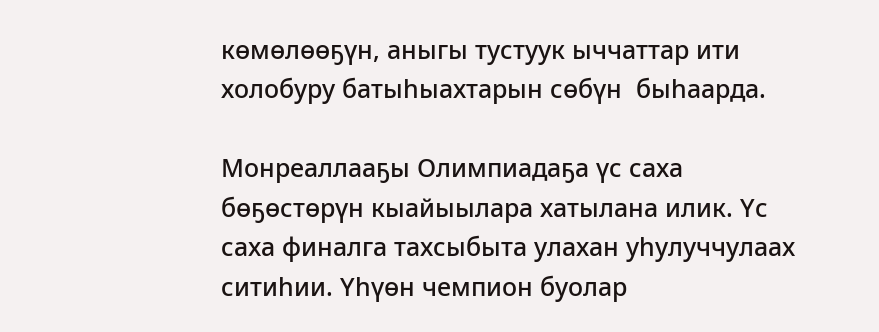көмөлөөҕүн, аныгы тустуук ыччаттар ити холобуру батыһыахтарын сөбүн  быһаарда.

Монреаллааҕы Олимпиадаҕа үс саха бөҕөстөрүн кыайыылара хатылана илик. Үс саха финалга тахсыбыта улахан уһулуччулаах ситиһии. Үһүөн чемпион буолар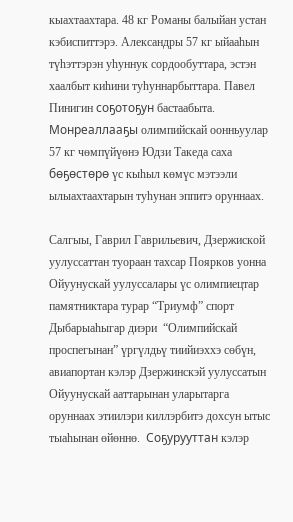кыахтаахтара. 48 кг Романы балыйан устан кэбиспиттэрэ. Александры 57 кг ыйааһын түһэттэрэн уһуннук сордообуттара, эстэн хаалбыт киһини туһуннарбыттара. Павел Пинигин соҕотоҕун бастаабыта. Монреаллааҕы олимпийскай оонньуулар 57 кг чөмпүйүөнэ Юдзи Такеда саха бөҕөстөрө үс кыһыл көмүс мэтээли ылыахтаахтарын туһунан эппитэ оруннаах.

Салгыы, Гаврил Гаврильевич, Дзержиской уулуссаттан туораан тахсар Поярков уонна Ойуунускай уулуссалары үс олимпиецтар памятниктара турар “Триумф” спорт Дыбарыаһыгар диэри  “Олимпийскай проспегынан” үргүлдьү тиийиэххэ сөбүн, авиапортан кэлэр Дзержинскэй уулуссатын Ойуунускай ааттарынан уларытарга оруннаах этиилэри киллэрбитэ дохсун ытыс тыаһынан өйөннө.  Соҕурууттан кэлэр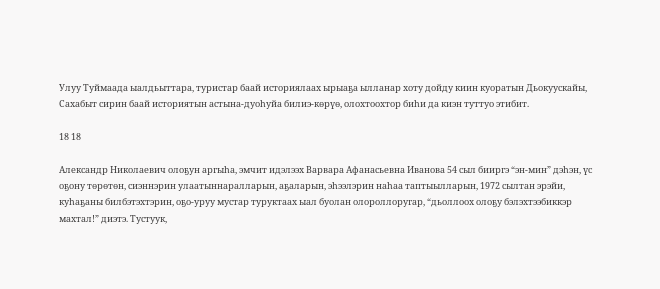Улуу Туймаада ыалдьыттара, туристар баай историялаах ырыаҕа ылланар хоту дойду киин куоратын Дьокуускайы, Сахабыт сирин баай историятын астына-дуоһуйа билиэ-көрүө, олохтоохтор биһи да киэн туттуо этибит.

18 18

Александр Николаевич олоҕун аргыһа, эмчит идэлээх Варвара Афанасьевна Иванова 54 сыл бииргэ “эн-мин” дэһэн, үс оҕону төрөтөн, сиэннэрин улаатыннаралларын, аҕаларын, эһээлэрин наһаа таптыылларын, 1972 сылтан эрэйи, куһаҕаны билбэтэхтэрин, оҕо-уруу мустар туруктаах ыал буолан олороллоругар, “дьоллоох олоҕу бэлэхтээбиккэр махтал!” диэтэ. Тустуук,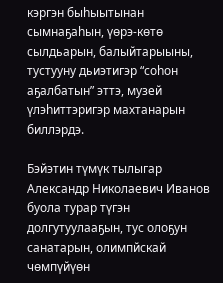кэргэн быһыытынан сымнаҕаһын, үөрэ-көтө сылдьарын, балыйтарыыны, тустууну дьиэтигэр “соһон аҕалбатын” эттэ, музей үлэһиттэригэр махтанарын биллэрдэ.

Бэйэтин түмүк тылыгар Александр Николаевич Иванов буола турар түгэн долгутуулааҕын, тус олоҕун санатарын, олимпйскай чөмпүйүөн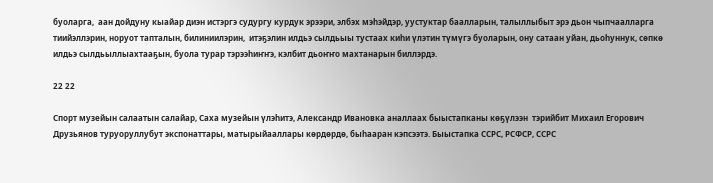буоларга,  аан дойдуну кыайар диэн истэргэ судургу курдук эрээри, элбэх мэһэйдэр, уустуктар баалларын, талыллыбыт эрэ дьон чыпчаалларга тиийэллэрин, норуот тапталын, билиниилэрин,  итэҕэлин илдьэ сылдьыы тустаах киһи үлэтин түмүгэ буоларын, ону сатаан уйан, дьоһуннук, сөпкө илдьэ сылдьыллыахтааҕын, буола турар тэрээһиҥҥэ, кэлбит дьоҥҥо махтанарын биллэрдэ.

22 22

Спорт музейын салаатын салайар, Саха музейын үлэһитэ, Александр Ивановка аналлаах быыстапканы көҕүлээн  тэрийбит Михаил Егорович Друзьянов туруоруллубут экспонаттары, матырыйааллары көрдөрдө, быһааран кэпсээтэ. Быыстапка ССРС, РСФСР, ССРС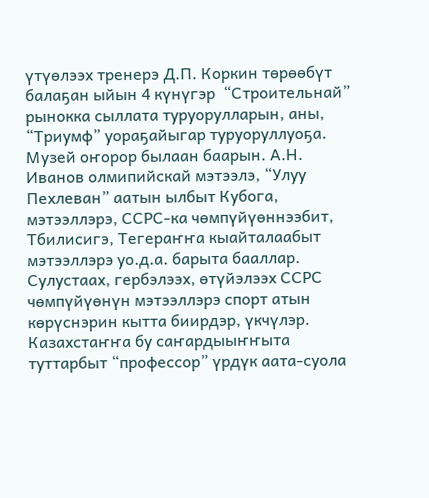үтүөлээх тренерэ Д.П. Коркин төрөөбүт балаҕан ыйын 4 күнүгэр  “Строительнай” рынокка сыллата туруорулларын, аны, “Триумф” уораҕайыгар туруоруллуоҕа. Музей оҥорор былаан баарын. А.Н. Иванов олмипийскай мэтээлэ, “Улуу Пехлеван” аатын ылбыт Кубога, мэтээллэрэ, ССРС-ка чөмпүйүөннээбит, Тбилисигэ, Тегераҥҥа кыайталаабыт мэтээллэрэ уо.д.а. барыта бааллар. Сулустаах, гербэлээх, өтүйэлээх ССРС чөмпүйүөнүн мэтээллэрэ спорт атын көрүснэрин кытта биирдэр, үкчүлэр. Казахстаҥҥа бу саҥардыыҥҥыта туттарбыт “профессор” үрдүк аата-суола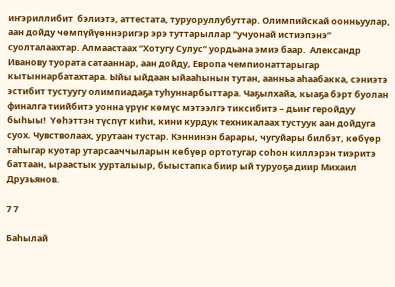иҥэриллибит  бэлиэтэ, аттестата, туруоруллубуттар. Олимпийскай оонньуулар, аан дойду чөмпүйүөннэригэр эрэ туттарыллар “учуонай истиэпэнэ” суолталаахтар. Алмаастаах “Хотугу Сулус” уордьана эмиэ баар.  Александр Иванову туората сатааннар, аан дойду, Европа чемпионаттарыгар кытыннарбатахтара. Ыйы ыйдаан ыйааһынын тутан, аанньа аһаабакка, сэниэтэ эстибит тустуугу олимпиадаҕа туһуннарбыттара. Чаҕылхайа, кыаҕа бэрт буолан финалга тиийбитэ уонна үрүҥ көмүс мэтээлгэ тиксибитэ – дьиҥ геройдуу быһыы!  Үөһэттэн түспүт киһи, кини курдук техникалаах тустуук аан дойдуга суох. Чувстволаах, урутаан тустар. Кэннинэн барары, чугуйары билбэт, көбүөр таһыгар куотар утарсааччыларын көбүөр ортотугар соһон киллэрэн тиэритэ баттаан, ыраастык уурталыыр, быыстапка биир ый туруоҕа диир Михаил Друзьянов.

7 7

Баһылай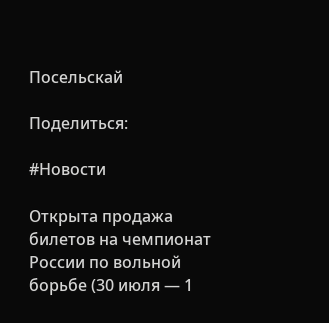Посельскай

Поделиться:

#Новости

Открыта продажа билетов на чемпионат России по вольной борьбе (30 июля — 1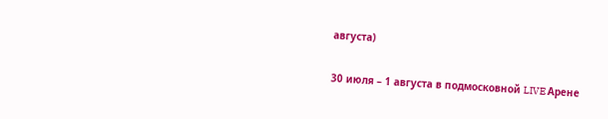августа)

30 июля – 1 августа в подмосковной LIVE Арене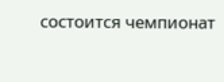состоится чемпионат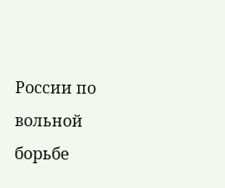России по вольной борьбе